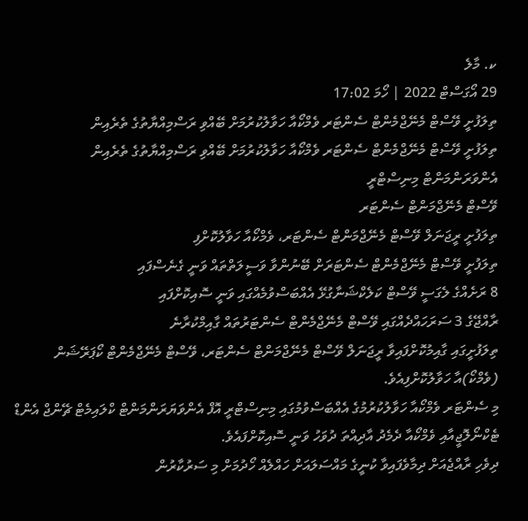ކ. މާލެ
29 އޯގަސްޓް 2022 | ހޯމަ 17:02
ތިލަފުށީ ވޭސްޓް މެނޭޖްމެންޓް ސެންޓަރ ވެމްކޯއާ ހަވާލުކުރުމަށް ބޭއްވި ރަސްމިއްޔާތުގެ ތެރެއިން
ތިލަފުށީ ވޭސްޓް މެނޭޖްމެންޓް ސެންޓަރ ވެމްކޯއާ ހަވާލުކުރުމަށް ބޭއްވި ރަސްމިއްޔާތުގެ ތެރެއިން
އެންވަރަންމަންޓް މިނިސްޓްރީ
ވޭސްޓް މެނޭޖްމަންޓް ސެންޓަރ
ތިލަފުށީ ރީޖަނަލް ވޭސްޓް މެނޭޖްމަންޓް ސެންޓަރ، ވެމްކޯއާ ހަވާލުކޮށްފި
ތިލަފުށީ ވޭސްޓް މެނޭޖްމެންޓް ސެންޓަރަށް ބޭނުންވާ ވަސީލަތްތައް ވަނީ ގެނެސްފައި
8 ރަށެއްގެ ލެގަސީ ވޭސްޓް ކަލެކްޝަނާގުޅޭ އެއްބަސްވުމެއްގައި ވަނީ ސޮއިކޮށްފައި
ރާއްޖޭގެ 3 ސަރަހައްދެއްގައި ވޭސްޓް މެނޭޖްމެންޓް ސެންޓަރުތައް ގާއިމްކުރާނެ
ތިލަފުށީގައި ގާއިމުކޮށްފައިވާ ރީޖަނަލް ވޭސްޓް މެނޭޖްމަންޓް ސެންޓަރ، ވޭސްޓް މެނޭޖްމެންޓް ކޯޕަރޭޝަން (ވެމްކޯ)އާ ހަވާލުކޮށްފިއެވެ.
މި ސެންޓަރ ވެމްކޯއާ ހަވާލުކުރުމުގެ އެއްބަސްވުމުގައި މިނިސްޓްރީ އޮފް އެންވަޔަރަންމަންޓް ކްލައިމެޓް ޗޭންޖް އެންޑް ޓެކްނޯލޮޖީއާއި ވެމްކޯއާ ދެމެދު އާދިއްތަ ދުވަހު ވަނީ ސޮއިކޮށްފައެވެ.
ދިވެހި ރާއްޖެއަށް ދިމާވެފައިވާ ކުނީގެ މައްސަލައަށް ހައްލެއް ހޯދުމަށް މި ސަރުކާރުން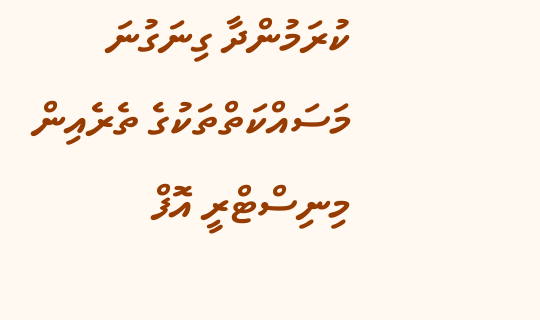ކުރަމުންދާ ގިނަގުނަ މަސައްކަތްތަކުގެ ތެރެއިން މިނިސްޓްރީ އޮފް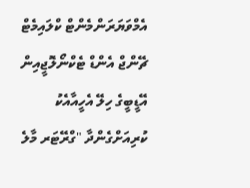އެމްވަޔަރަންމެންޓް ކްލައިމެޓް ޗޭންޖް އެންޑް ޓެކްނޯލޮޖީއިން އޭޑީބީގެ ހިލޭ އެހީއާއެކު ކުރިއަށްގެންދާ "ގްރޭޓަރ މާލެ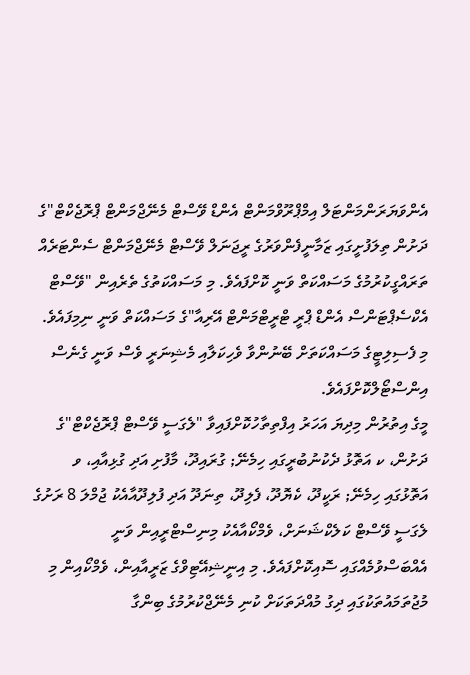އެންވަޔަރަންމަންޓަލް އިމްޕްރޫވްމަންޓް އެންޑް ވޭސްޓް މެނޭޖްމަންޓް ޕްރޮޖެކްޓް"ގެ ދަށުން ތިލަފުށީގައި ޒަމާނީފެންވަރުގެ ރީޖަނަލް ވޭސްޓް މެނޭޖްމަންޓް ސެންޓަރެއް ތަރައްގީކުރުމުގެ މަސައްކަތް ވަނީ ކޮށްފައެވެ. މި މަސައްކަތުގެ ތެރެއިން "ވޭސްޓް އެކްސެޕްޓަންސް އެންޑް ޕްރީ ޓްރީޓްމަންޓް އޭރިއާ"ގެ މަސައްކަތް ވަނީ ނިމިފައެވެ. މި ފެސިލިޓީގެ މަސައްކަތަށް ބޭނުންވާ ވެހިކަލާއި މެޝިނަރީ ވެސް ވަނީ ގެނެސް އިންސްޓޯލްކޮށްފައެވެ.
މީގެ އިތުރުން މިދިޔަ އަހަރު އިފްތިތާހުކޮށްފައިވާ "ލެގަސީ ވޭސްޓް ޕްރޮޖެކްޓް"ގެ ދަށުން، ކ އަތޮޅު ދެކުނުބުރީގައި ހިމެނޭ; ގުރައިދޫ، މާފުށި އަދި ގުޅިއާއި، ވ އަތޮޅުގައި ހިމެނޭ; ރަކީދޫ، ކެޔޮދޫ، ފެލިދޫ، ތިނަދޫ އަދި ފުލިދޫއާއެކު ޖުމްލަ 8 ރަށުގެ ލެގަސީ ވޭސްޓް ކަލެކްޝަނަށް، ވެމްކޯއާއެކު މިނިސްޓްރީއިން ވަނީ އެއްބަސްވުމެއްގައި ސޮއިކޮށްފައެވެ. މި އިނީޝިއޭޓިވްގެ ޒަރީއާއިން، ވެމްކޯއިން މި މުޖުތަމައުތަކުގައި ދިގު މުއްދަތަކަށް ކުނި މެނޭޖްކުރުމުގެ ބިންގާ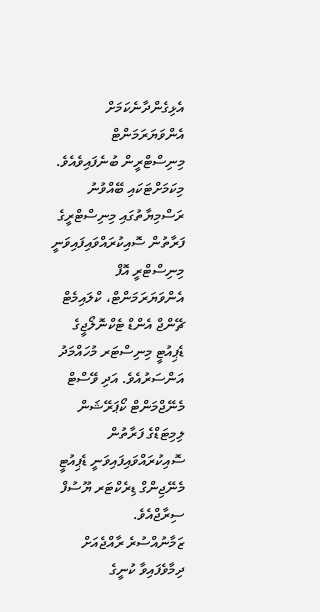އެޅިގެންދާނެކަމަށް އެންވަޔަރަމަންޓް މިނިސްޓްރީން ބުނެފައިވެއެވެ.
މިކަމަށްޓަކައި ބޭއްވުނު ރަސްމިޔާތުގައި މިނިސްޓްރީގެ ފަރާތުން ސޮއިކުރައްވައިފައިވަނީ މިނިސްޓްރީ އޮފް އެންވަޔަރަމަންޓް، ކްލައިމެޓް ޗޭންޖް އެންޑް ޓެކްނޮލޯޖީގެ ޑެޕިއުޓީ މިނިސްޓަރ މުހައްމަދު އަންސަރުއެވެ. އަދި ވޭސްޓް މެނޭޖްމަންޓް ކޯޕަރޭޝަން ލިމިޓަޑްގެ ފަރާތުން ސޮއިކުރައްވައިފައިވަނީ ޑެޕިއުޓީ މެނޭޖިންގް ޑިރެކްޓަރ ޔޫސުފް ސިރާޖްއެވެ.
ޒަމާނުއްސުރެ ރާއްޖެއަށް ދިމާވެފައިވާ ކުނީގެ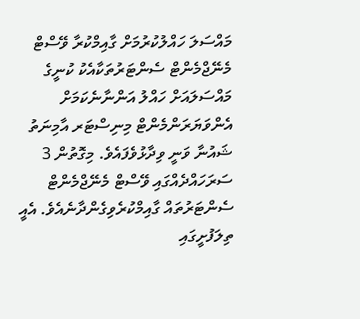މައްސަލަ ހައްލުކުރުމަށް ގާއިމްކުރާ ވޭސްޓް މެނޭޖްމެންޓް ސެންޓަރުތަކާއެކު ކުނީގެ މައްސަލައަށް ހައްލު އަންނާނެކަމަށް އެންވަޔަރަންމެންޓް މިނިސްޓަރ އާމިނަތު ޝައުނާ ވަނީ ވިދާޅުވެފައެވެ. މިގޮތުން 3 ސަރަހައްދެއްގައި ވޭސްޓް މެނޭޖްމެންޓް ސެންޓަރުތައް ގާއިމްކުރެވިގެންދާނެއެވެ. އެއީ ތިލަފުށީގައި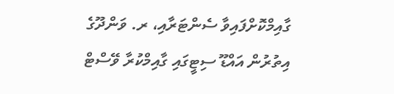ގާއިމްކޮށްފައިވާ ސެންޓަރާއި، ރ. ވަންދޫގެ އިތުރުން އައްޑޫ ސިޓީގައި ގާއިމްކުރާ ވޭސްޓް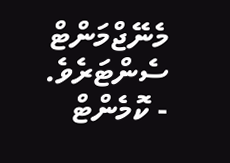މެނޭޖްމަންޓް ސެންޓަރެވެ.
- ކޮމެންޓް